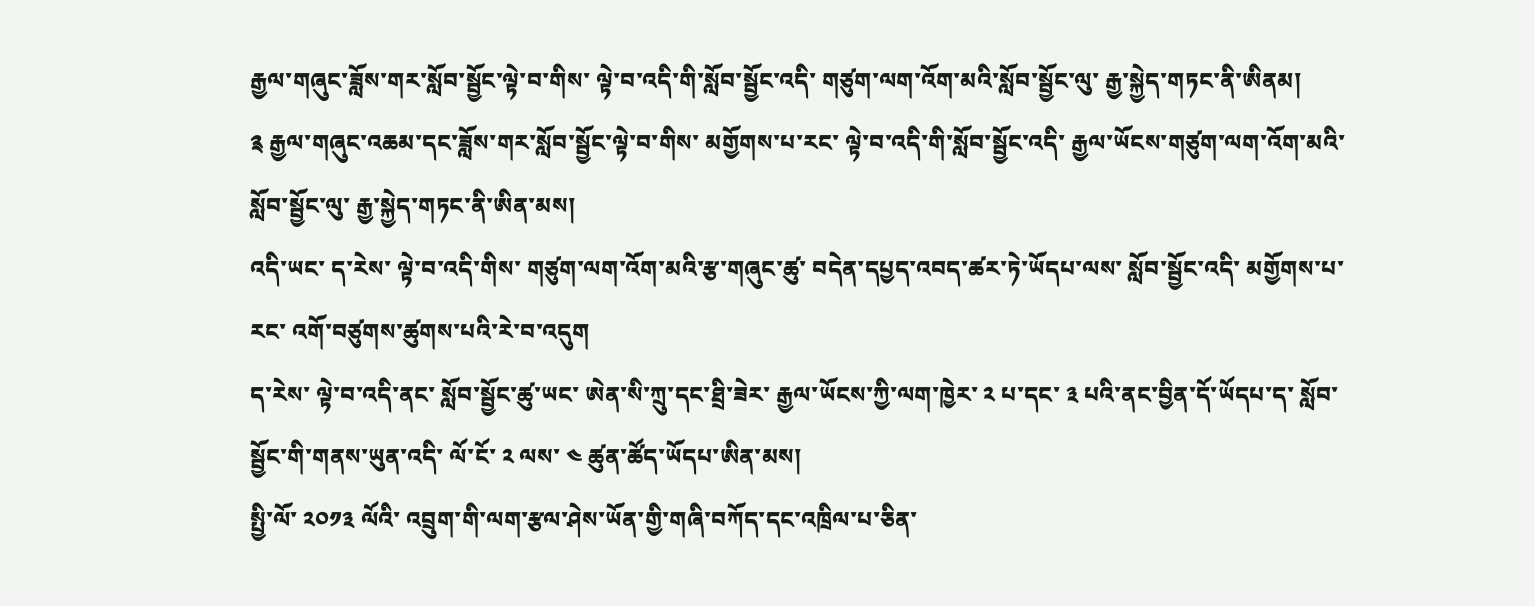རྒྱལ་གཞུང་ཟློས་གར་སློབ་སྦྱོང་ལྟེ་བ་གིས་ ལྟེ་བ་འདི་གི་སློབ་སྦྱོང་འདི་ གཙུག་ལག་འོག་མའི་སློབ་སྦྱོང་ལུ་ རྒྱ་སྐྱེད་གཏང་ནི་ཨིནམ།
༉ རྒྱལ་གཞུང་འཆམ་དང་ཟློས་གར་སློབ་སྦྱོང་ལྟེ་བ་གིས་ མགྱོགས་པ་རང་ ལྟེ་བ་འདི་གི་སློབ་སྦྱོང་འདི་ རྒྱལ་ཡོངས་གཙུག་ལག་འོག་མའི་སློབ་སྦྱོང་ལུ་ རྒྱ་སྐྱེད་གཏང་ནི་ཨིན་མས།
འདི་ཡང་ ད་རེས་ ལྟེ་བ་འདི་གིས་ གཙུག་ལག་འོག་མའི་རྩ་གཞུང་ཚུ་ བདེན་དཔྱད་འབད་ཚར་ཏེ་ཡོདཔ་ལས་ སློབ་སྦྱོང་འདི་ མགྱོགས་པ་རང་ འགོ་བཙུགས་ཚུགས་པའི་རེ་བ་འདུག
ད་རེས་ ལྟེ་བ་འདི་ནང་ སློབ་སྦྱོང་ཚུ་ཡང་ ཨེན་སི་ཀྲུ་དང་ཐྲི་ཟེར་ རྒྱལ་ཡོངས་ཀྱི་ལག་ཁྱེར་ ༢ པ་དང་ ༣ པའི་ནང་བྱིན་དོ་ཡོདཔ་ད་ སློབ་སྦྱོང་གི་གནས་ཡུན་འདི་ ལོ་ངོ་ ༢ ལས་ ༤ ཚུན་ཚོད་ཡོདཔ་ཨིན་མས།
སྤྱི་ལོ་ ༢༠༡༣ ལོའི་ འབྲུག་གི་ལག་རྩལ་ཤེས་ཡོན་གྱི་གཞི་བཀོད་དང་འཁྲིལ་པ་ཅིན་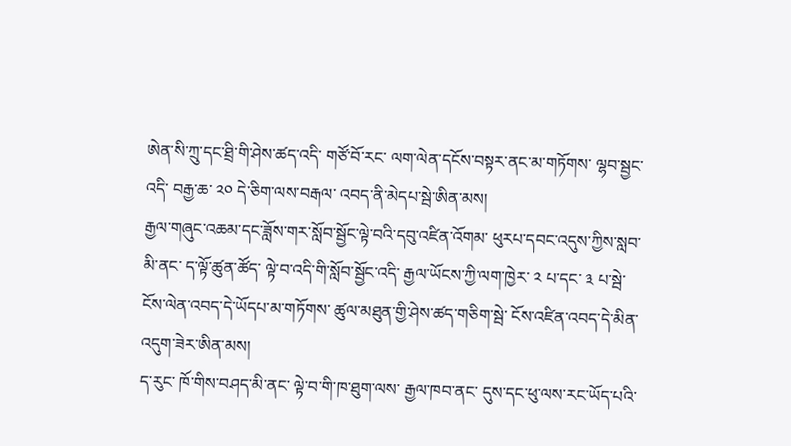ཨེན་སི་ཀྲུ་དང་ཐྲི་གི་ཤེས་ཚད་འདི་ གཙོ་བོ་རང་ ལག་ལེན་དངོས་བསྟར་ནང་མ་གཏོགས་ ལྷབ་སྦྱང་འདི་ བརྒྱ་ཆ་ ༢༠ དེ་ཅིག་ལས་བརྒལ་ འབད་ནི་མེདཔ་སྦེ་ཨིན་མས།
རྒྱལ་གཞུང་འཆམ་དང་ཟློས་གར་སློབ་སྦྱོང་ལྟེ་བའི་དབུ་འཛིན་འོགམ་ ཕུརཔ་དབང་འདུས་ཀྱིས་སླབ་མི་ནང་ ད་ལྟོ་ཚུན་ཚོད་ ལྟེ་བ་འདི་གི་སློབ་སྦྱོང་འདི་ རྒྱལ་ཡོངས་ཀྱི་ལག་ཁྱེར་ ༢ པ་དང་ ༣ པ་སྦེ་ ངོས་ལེན་འབད་དེ་ཡོདཔ་མ་གཏོགས་ ཚུལ་མཐུན་གྱི་ཤེས་ཚད་གཅིག་སྦེ་ ངོས་འཛིན་འབད་དེ་མིན་འདུག་ཟེར་ཨིན་མས།
ད་རུང་ ཁོ་གིས་བཤད་མི་ནང་ ལྟེ་བ་གི་ཁ་ཐུག་ལས་ རྒྱལ་ཁབ་ནང་ དུས་དང་ཕུ་ལས་རང་ཡོད་པའི་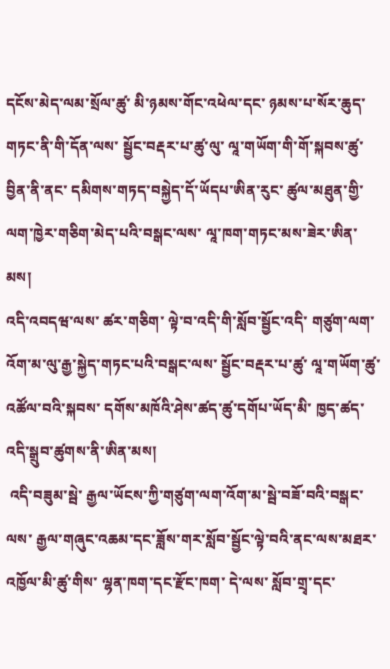དངོས་མེད་ལམ་སྲོལ་ཚུ་ མི་ཉམས་གོང་འཕེལ་དང་ ཉམས་པ་སོར་ཆུད་གཏང་ནི་གི་དོན་ལས་ སྦྱོང་བརྡར་པ་ཚུ་ལུ་ ལཱ་གཡོག་གི་གོ་སྐབས་ཚུ་བྱིན་ནི་ནང་ དམིགས་གཏད་བསྐྱེད་དོ་ཡོདཔ་ཨིན་རུང་ ཚུལ་མཐུན་གྱི་ལག་ཁྱེར་གཅིག་མེད་པའི་བསྒང་ལས་ ལཱ་ཁག་གཏང་མས་ཟེར་ཨིན་མས།
འདི་འབདཝ་ལས་ ཚར་གཅིག་ ལྟེ་བ་འདི་གི་སློབ་སྦྱོང་འདི་ གཙུག་ལག་འོག་མ་ལུ་རྒྱ་སྐྱེད་གཏང་པའི་བསྒང་ལས་ སྦྱོང་བརྡར་པ་ཚུ་ ལཱ་གཡོག་ཚུ་འཚོལ་བའི་སྐབས་ དགོས་མཁོའི་ཤེས་ཚད་ཚུ་དགོཔ་ཡོད་མི་ ཁྱད་ཚད་འདི་སྒྲུབ་ཚུགས་ནི་ཨིན་མས།
 འདི་བཟུམ་སྦེ་ རྒྱལ་ཡོངས་ཀྱི་གཙུག་ལག་འོག་མ་སྦེ་བཟོ་བའི་བསྒང་ལས་ རྒྱལ་གཞུང་འཆམ་དང་ཟློས་གར་སློབ་སྦྱོང་ལྟེ་བའི་ནང་ལས་མཐར་འཁྱོལ་མི་ཚུ་གིས་ ལྷན་ཁག་དང་རྫོང་ཁག་ དེ་ལས་ སློབ་གྲྭ་དང་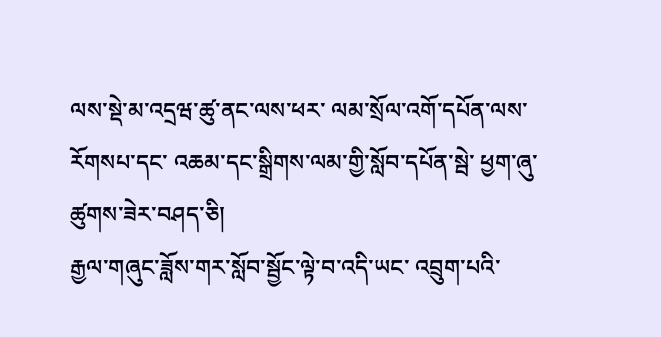ལས་སྡེ་མ་འདྲཝ་ཚུ་ནང་ལས་ཕར་ ལམ་སྲོལ་འགོ་དཔོན་ལས་རོགསཔ་དང་ འཆམ་དང་སྒྲིགས་ལམ་གྱི་སློབ་དཔོན་སྦེ་ ཕྱག་ཞུ་ཚུགས་ཟེར་བཤད་ཅི།
རྒྱལ་གཞུང་ཟློས་གར་སློབ་སྦྱོང་ལྟེ་བ་འདི་ཡང་ འབྲུག་པའི་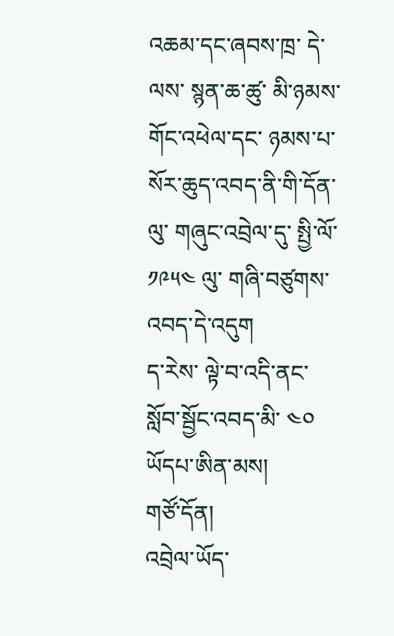འཆམ་དང་ཞབས་ཁྲ་ དེ་ལས་ སྙན་ཆ་ཚུ་ མི་ཉམས་གོང་འཕེལ་དང་ ཉམས་པ་སོར་ཆུད་འབད་ནི་གི་དོན་ལུ་ གཞུང་འབྲེལ་དུ་ སྤྱི་ལོ་ ༡༩༥༤ ལུ་ གཞི་བཙུགས་འབད་དེ་འདུག
ད་རེས་ ལྟེ་བ་འདི་ནང་ སློབ་སྦྱོང་འབད་མི་ ༤༠ ཡོདཔ་ཨིན་མས།
གཙོ་དོན།
འབྲེལ་ཡོད་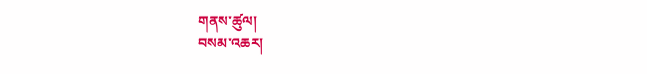གནས་ཚུལ།
བསམ་འཆར།